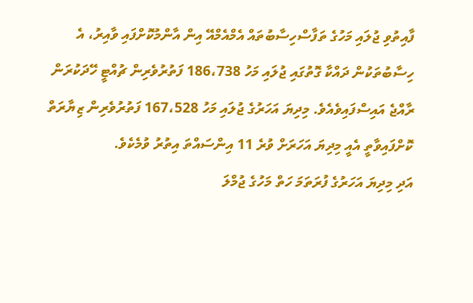ފާއިތުވި ޖުލައި މަހުގެ ތަފާސްހިސާބުތައް އެމްއެމްއޭ އިން އާންމުކޮށްފައި ވާއިރު، އެ ހިސާބުތަކުން ދައްކާ ގޮތުގައި ޖުލައި މަހު 186،738 ފަތުރުވެރިން ޗުއްޓީ ހޭދަކުރަން ރާއްޖެ އައިސްފައިވެއެވެ. މިދިޔަ އަހަރުގެ ޖުލައި މަހު 167،528 ފަތުރުވެރިން ޒިޔާރަތް ކޮށްފައިވާތީ އެއީ މިދިޔަ އަހަރަށް ވުރެ 11 އިންސައްތަ އިތުރު ވުމެކެވެ.
އަދި މިދިޔަ އަހަރުގެ ފުރަތަމަ ހަތް މަހުގެ ޖުމްލަ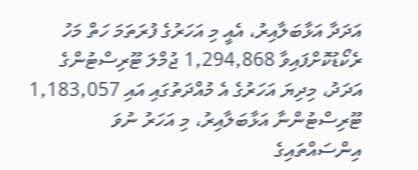އަދަދާ އަޅާބަލާއިރު، އެއީ މި އަހަރުގެ ފުރަތަމަ ހަތް މަހު ރެކޯޑުކޮށްފައިވާ 1,294,868 ޖުމްލަ ޓޫރިސްޓުންގެ އަދަދު، މިދިޔަ އަހަރުގެ އެ މުއްދަތުގައި އައި 1,183,057 ޓޫރިސްޓުންނާ އަޅާބަލާއިރު، މި އަހަރު ނުވަ އިންސައްތައިގެ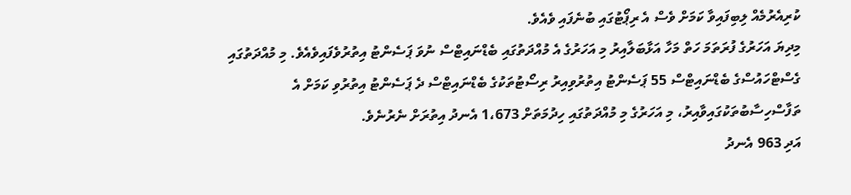ކުރިއެރުމެއް ލިބިފައިވާ ކަމަށް ވެސް އެ ރިޕޯޓުގައި ބުނެފައި ވެއެވެ.
މިދިޔަ އަހަރުގެ ފުރަތަމަ ހަތް މަހާ އަޅާބަލާއިރު މި އަހަރުގެ އެ މުއްދަތުގައި ބެޑްނައިޓްސް ނުވަ ޕަސެންޓު އިތުރުވެފައިވެއެވެ. މި މުއްދަތުގައި ގެސްޓްހައުސްގެ ބެޑްނައިޓްސް 55 ޕަސެންޓު އިތުރުވިއިރު ރިސޯޓުތަކުގެ ބެޑްނައިޓްސް ދެ ޕަސެންޓު އިތުރުވި ކަމަށް އެ ތަފާސްހިސާބުތަކުގައިވާއިރު، މި އަހަރުގެ މި މުއްދަތުގައި ހިދުމަތަށް 1،673 އެނދު އިތުރަށް ނެރުނެވެ.
އަދި 963 އެނދު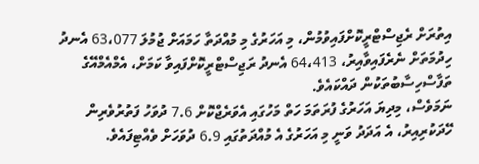އިތުރަށް ރެޖިސްޓްރީކޮށްފައިވުމުން، މި އަހަރުގެ މި މުއްދަތާ ހަމައަށް ޖުމުލަ 63،077 އެނދު ހިދުމަތަށް ނެރެފައިވާއިރު، 64،413 އެނދު ރަޖިސްޓްރީކޮށްފައިވާ ކަމަށް، އެމްއެމްއޭގެ ތަފާސްހިސާބުތަކުން ދައްކައެވެ.
ނަމަވެސް، މިދިޔަ އަހަރުގެ ފުރަތަމަ ހަތް މަހުގައި އެވަރެޖްކޮށް 7.6 ދުވަހު ފަތުރުވެރިން ހޭދަކުރިއިރު، އެ އަދަދު ވަނީ މި އަހަރުގެ އެ މުއްދަތުގައި 6.9 ދުވަހަށް ވެއްޓިފައެވެ.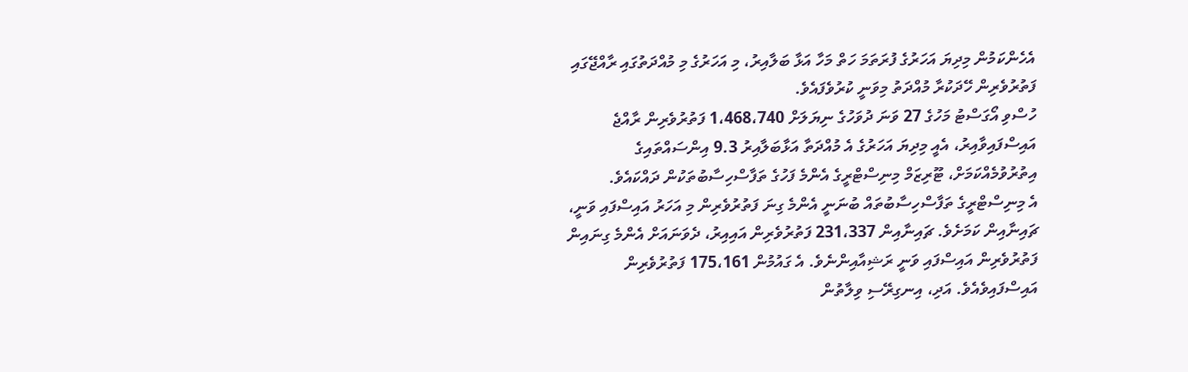އެހެންކަމުން މިދިޔަ އަހަރުގެ ފުރަތަމަ ހަތް މަހާ އަޅާ ބަލާއިރު، މި އަހަރުގެ މި މުއްދަތުގައި ރާއްޖޭގައި ފަތުރުވެރިން ހޭދަކުރާ މުއްދަތު މިވަނީ ކުރުވެފައެވެ.
ހުސްވި އޯގަސްޓު މަހުގެ 27 ވަނަ ދުވަހުގެ ނިޔަލަށް 1،468،740 ފަތުރުވެރިން ރާއްޖެ އައިސްފައިވާއިރު، އެއީ މިދިޔަ އަހަރުގެ އެ މުއްދަތާ އަޅާބަލާއިރު 9.3 އިންސައްތައިގެ އިތުރުވުމެއްކަމަށް، ޓޫރިޒަމް މިނިސްޓްރީގެ އެންމެ ފަހުގެ ތަފާސްހިސާބުތަކުން ދައްކައެވެ.
އެ މިނިސްޓްރީގެ ތަފާސްހިސާބުތައް ބުނަނީ އެންމެ ގިނަ ފަތުރުވެރިން މި އަހަރު އައިސްފައި ވަނީ، ޗައިނާއިން ކަމަށެވެ. ޗައިނާއިން 231،337 ފަތުރުވެރިން އައިއިރު، ދެވަނައަށް އެންމެ ގިނައިން ފަތުރުވެރިން އައިސްފައި ވަނީ ރަޝިއާއިންނެވެ. އެ ގައުމުން 175،161 ފަތުރުވެރިން އައިސްފައިވެއެވެ. އަދި، އިނގިރޭސި ވިލާތުން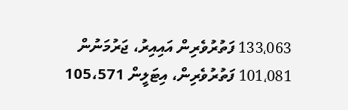133،063 ފަތުރުވެރިން އައިއިރު، ޖަރުމަނުން 101،081 ފަތުރުވެރިން، އިޓަލީން 105،571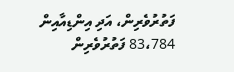ފަތުރުވެރިން، އަދި އިންޑިއާއިން 83،784 ފަތުރުވެރިން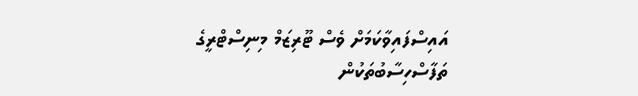އައިސްފައިވާކަމަށް ވެސް ޓޫރިޒަމް މިނިސްޓްރީގެ ތަފާސްހިސާބުތަކުން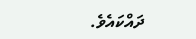ދައްކައެވެ.